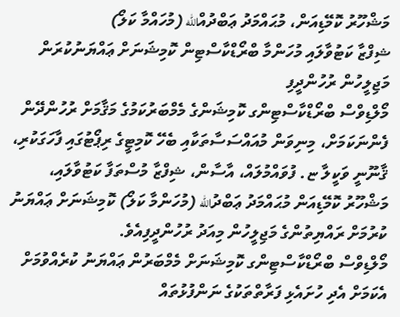މަޝްހޫރު ކޮމޭޑިއަން، މުޙައްމަދު ޢަބްދުއްالله (މުހައްމާ ކަލޯ)
ޝިފްޒާ ކަޓުވާލައި މުހަންމާ ބްރޯޑްކާސްޓިން ކޮމިޝަނަށް ޢައްޔަނުކުރަން މަޖިލީހުން ރުހުންދީފި
މޯލްޑިވްސް ބްރޯޑްކާސްޓިންގ ކޮމިޝަންގެ މެމްބަރުކަމުގެ މަޤާމަށް ރުހުންދޭން ފެންނަކަމަށް، މިނިވަން މުއައްސަސާތަކާއި ބެހޭ ކޮމިޓީގެ ރިޕޯޓުގައި ފާހަގަކުރި، ޤާނޫނީ ވަކީލާ ޏ. ފުވައްމުލައް، އާސާން، ޝިފްޒާ މުސްތަފާ ކަޓުވާލައި، މަޝްހޫރު ކޮމޭޑިއަން މުޙައްމަދު ޢަބްދުالله (މުހަންމާ ކަލޯ) ކޮމިޝަނަށް ޢައްޔަނު ކުރުމަށް ރައްޔިތުންގެ މަޖިލީހުން މިއަދު ރުހުންދީފިއެވެ.
މޯލްޑިވްސް ބްރޯޑްކާސްޓިންގ ކޮމިޝަނަށް މެމްބަރުން ޢައްޔަނު ކުރެއްވުމަށް އެކަމަށް އެދި ހުށައެޅި ފަރާތްތަކުގެ ނަންފުޅުތައް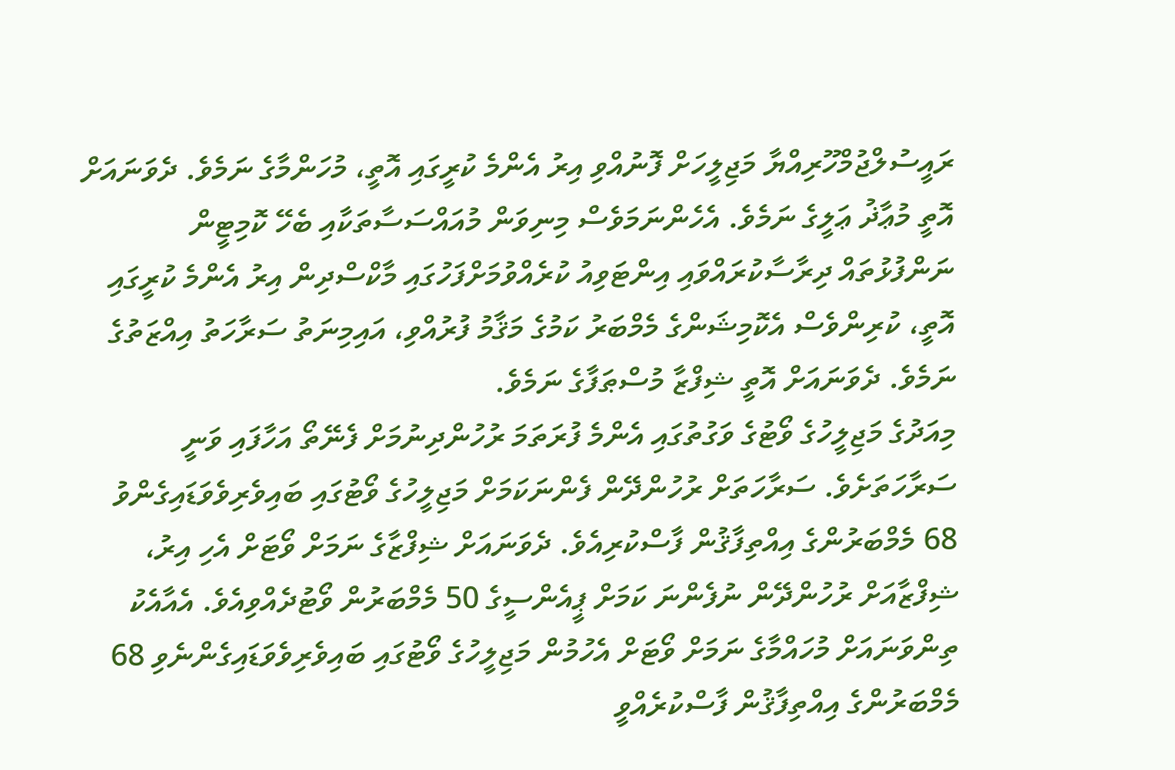ރައީސުލްޖުމްހޫރިއްޔާ މަޖިލީހަށް ފޮނުއްވި އިރު އެންމެ ކުރީގައި އޮތީ، މުހަންމާގެ ނަމެވެ. ދެވަނައަށް އޮތީ މުޢާޛު ޢަލީގެ ނަމެވެ. އެހެންނަމަވެސް މިނިވަން މުއައްސަސާތަކާއި ބެހޭ ކޮމިޓީން ނަންފުޅުތައް ދިރާސާކުރައްވައި އިންޓަވިއު ކުރެއްވުމަށްފަހުގައި މާކްސްދިން އިރު އެންމެ ކުރީގައި އޮތީ، ކުރިންވެސް އެކޮމިޝަންގެ މެމްބަރު ކަމުގެ މަޤާމު ފުރުއްވި، އައިމިނަތު ސަރާހަތު އިއްޒަތުގެ ނަމެވެ. ދެވަނައަށް އޮތީ ޝިފްޒާ މުސްޠަފާގެ ނަމެވެ.
މިއަދުގެ މަޖިލީހުގެ ވޯޓުގެ ވަގުތުގައި އެންމެ ފުރަތަމަ ރުހުންދިނުމަށް ފެނޭތޯ އަހާފައި ވަނީ ސަރާހަތަށެވެ. ސަރާހަތަށް ރުހުންދޭން ފެންނަކަމަށް މަޖިލީހުގެ ވޯޓުގައި ބައިވެރިވެވަޑައިގެންވު 68 މެމްބަރުންގެ އިއްތިފާޤުން ފާސްކުރިއެވެ. ދެވަނައަށް ޝިފްޒާގެ ނަމަށް ވޯޓަށް އެހި އިރު، ޝިފްޒާއަށް ރުހުންދޭން ނުފެންނަ ކަމަށް ޕީއެންސީގެ 50 މެމްބަރުން ވޯޓުދެއްވިއެވެ. އެއާއެކު ތިންވަނައަށް މުހައްމާގެ ނަމަށް ވޯޓަށް އެހުމުން މަޖިލީހުގެ ވޯޓުގައި ބައިވެރިވެވަޑައިގެންނެވި 68 މެމްބަރުންގެ އިއްތިފާޤުން ފާސްކުރެއްވީ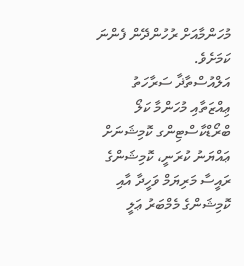މުހަންމާއަށް ރުހުންދޭން ފެންނަ ކަމަށެވެ.
އަލްއުސްތާޛާ ސަރާހަތު ޢިއްޒަތާއި މުހަންމާ ކަލޯ ބްރޯޑްކާސްޓިންގ ކޮމިޝަނަށް ޢައްޔަނު ކުރަނީ، ކޮމިޝަންގެ ރައީސާ މަރިޔަމް ވަހީދާ އާއި ކޮމިޝަންގެ މެމްބަރު ޢަލީ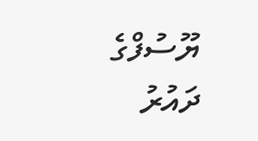ޔޫސުފްގެ ދައުރު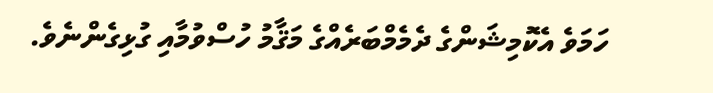ހަމަވެ އެކޮމިޝަންގެ ދެމެމްބަރެއްގެ މަޤާމު ހުސްވުމާއި ގުޅިގެންނެވެ.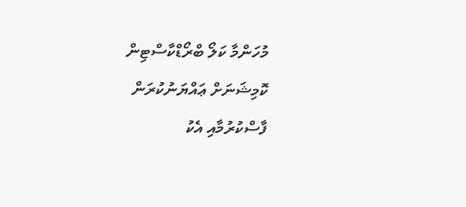މުހަންމާ ކަލޯ ބްރޯޑްކާސްޓިން ކޮމިޝަނަށް ޢައްޔަނުކުރަން ފާސްކުރުމާއި އެކު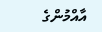އާއްމުންގެ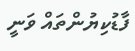ފާޑުކިޔުންތައް ވަނީ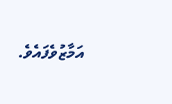އަމާޒުވެފައެވެ.